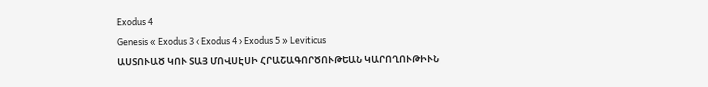Exodus 4
Genesis « Exodus 3 ‹ Exodus 4 › Exodus 5 » Leviticus
ԱՍՏՈՒԱԾ ԿՈՒ ՏԱՅ ՄՈՎՍԷՍԻ ՀՐԱՇԱԳՈՐԾՈՒԹԵԱՆ ԿԱՐՈՂՈՒԹԻՒՆ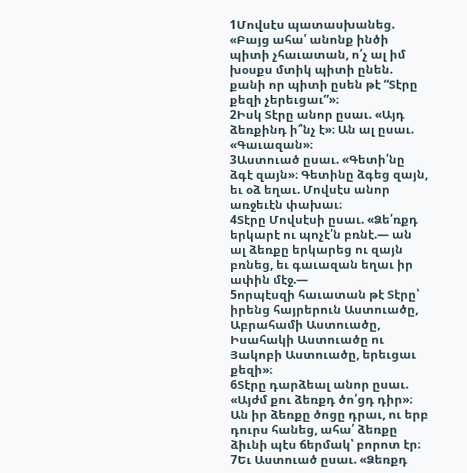1Մովսէս պատասխանեց. «Բայց ահա՛ անոնք ինծի պիտի չհաւատան, ո՛չ ալ իմ խօսքս մտիկ պիտի ընեն. քանի որ պիտի ըսեն թէ “Տէրը քեզի չերեւցաւ”»։
2Իսկ Տէրը անոր ըսաւ. «Այդ ձեռքինդ ի՞նչ է»։ Ան ալ ըսաւ. «Գաւազան»։
3Աստուած ըսաւ. «Գետի՛նը ձգէ զայն»։ Գետինը ձգեց զայն, եւ օձ եղաւ. Մովսէս անոր առջեւէն փախաւ։
4Տէրը Մովսէսի ըսաւ. «Ձե՛ռքդ երկարէ ու պոչէ՛ն բռնէ.— ան ալ ձեռքը երկարեց ու զայն բռնեց, եւ գաւազան եղաւ իր ափին մէջ.—
5որպէսզի հաւատան թէ Տէրը՝ իրենց հայրերուն Աստուածը, Աբրահամի Աստուածը, Իսահակի Աստուածը ու Յակոբի Աստուածը, երեւցաւ քեզի»։
6Տէրը դարձեալ անոր ըսաւ. «Այժմ քու ձեռքդ ծո՛ցդ դիր»։ Ան իր ձեռքը ծոցը դրաւ, ու երբ դուրս հանեց, ահա՛ ձեռքը ձիւնի պէս ճերմակ՝ բորոտ էր։
7Եւ Աստուած ըսաւ. «Ձեռքդ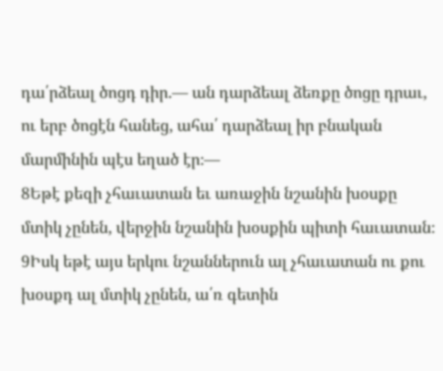դա՛րձեալ ծոցդ դիր.— ան դարձեալ ձեռքը ծոցը դրաւ, ու երբ ծոցէն հանեց, ահա՛ դարձեալ իր բնական մարմինին պէս եղած էր։—
8Եթէ քեզի չհաւատան եւ առաջին նշանին խօսքը մտիկ չընեն, վերջին նշանին խօսքին պիտի հաւատան։
9Իսկ եթէ այս երկու նշաններուն ալ չհաւատան ու քու խօսքդ ալ մտիկ չընեն, ա՛ռ գետին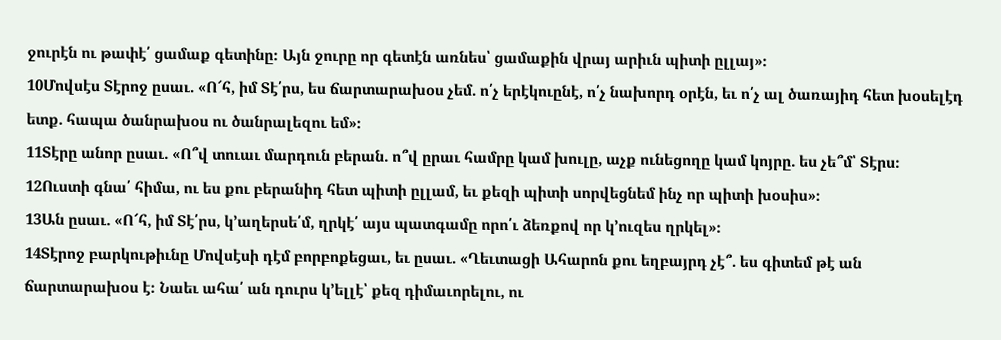ջուրէն ու թափէ՛ ցամաք գետինը։ Այն ջուրը որ գետէն առնես՝ ցամաքին վրայ արիւն պիտի ըլլայ»։
10Մովսէս Տէրոջ ըսաւ. «Ո՜հ, իմ Տէ՛րս, ես ճարտարախօս չեմ. ո՛չ երէկուընէ, ո՛չ նախորդ օրէն, եւ ո՛չ ալ ծառայիդ հետ խօսելէդ ետք. հապա ծանրախօս ու ծանրալեզու եմ»։
11Տէրը անոր ըսաւ. «Ո՞վ տուաւ մարդուն բերան. ո՞վ ըրաւ համրը կամ խուլը, աչք ունեցողը կամ կոյրը. ես չե՞մ՝ Տէրս։
12Ուստի գնա՛ հիմա, ու ես քու բերանիդ հետ պիտի ըլլամ, եւ քեզի պիտի սորվեցնեմ ինչ որ պիտի խօսիս»։
13Ան ըսաւ. «Ո՜հ, իմ Տէ՛րս, կ’աղերսե՛մ, ղրկէ՛ այս պատգամը որո՛ւ ձեռքով որ կ’ուզես ղրկել»։
14Տէրոջ բարկութիւնը Մովսէսի դէմ բորբոքեցաւ, եւ ըսաւ. «Ղեւտացի Ահարոն քու եղբայրդ չէ՞. ես գիտեմ թէ ան ճարտարախօս է։ Նաեւ ահա՛ ան դուրս կ’ելլէ՝ քեզ դիմաւորելու, ու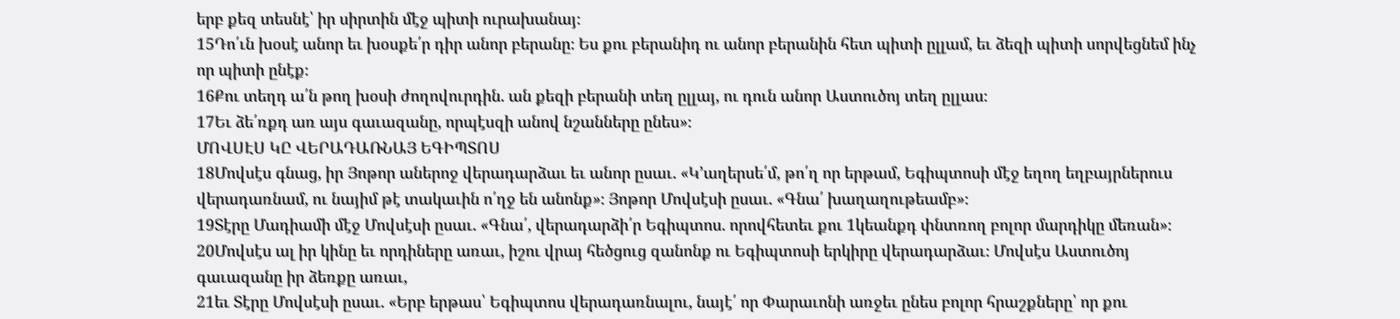երբ քեզ տեսնէ՝ իր սիրտին մէջ պիտի ուրախանայ։
15Դո՛ւն խօսէ անոր եւ խօսքե՛ր դիր անոր բերանը։ Ես քու բերանիդ ու անոր բերանին հետ պիտի ըլլամ, եւ ձեզի պիտի սորվեցնեմ ինչ որ պիտի ընէք։
16Քու տեղդ ա՛ն թող խօսի ժողովուրդին. ան քեզի բերանի տեղ ըլլայ, ու դուն անոր Աստուծոյ տեղ ըլլաս։
17Եւ ձե՛ռքդ առ այս գաւազանը, որպէսզի անով նշանները ընես»։
ՄՈՎՍԷՍ ԿԸ ՎԵՐԱԴԱՌՆԱՅ ԵԳԻՊՏՈՍ
18Մովսէս գնաց, իր Յոթոր աներոջ վերադարձաւ եւ անոր ըսաւ. «Կ’աղերսե՛մ, թո՛ղ որ երթամ, Եգիպտոսի մէջ եղող եղբայրներուս վերադառնամ, ու նայիմ թէ տակաւին ո՛ղջ են անոնք»։ Յոթոր Մովսէսի ըսաւ. «Գնա՛ խաղաղութեամբ»։
19Տէրը Մադիամի մէջ Մովսէսի ըսաւ. «Գնա՛, վերադարձի՛ր Եգիպտոս. որովհետեւ քու 1կեանքդ փնտռող բոլոր մարդիկը մեռան»։
20Մովսէս ալ իր կինը եւ որդիները առաւ, իշու վրայ հեծցուց զանոնք ու Եգիպտոսի երկիրը վերադարձաւ։ Մովսէս Աստուծոյ գաւազանը իր ձեռքը առաւ,
21եւ Տէրը Մովսէսի ըսաւ. «Երբ երթաս՝ Եգիպտոս վերադառնալու, նայէ՛ որ Փարաւոնի առջեւ ընես բոլոր հրաշքները՝ որ քու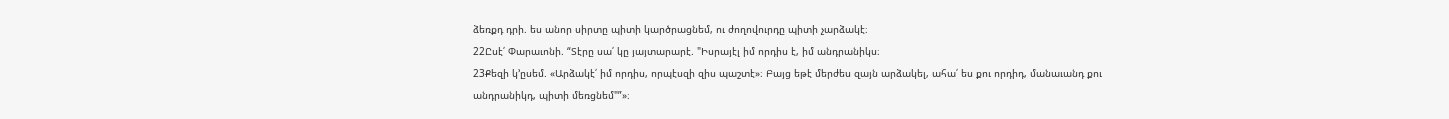ձեռքդ դրի. ես անոր սիրտը պիտի կարծրացնեմ, ու ժողովուրդը պիտի չարձակէ։
22Ըսէ՛ Փարաւոնի. “Տէրը սա՛ կը յայտարարէ. "Իսրայէլ իմ որդիս է, իմ անդրանիկս։
23Քեզի կ’ըսեմ. «Արձակէ՛ իմ որդիս, որպէսզի զիս պաշտէ»։ Բայց եթէ մերժես զայն արձակել, ահա՛ ես քու որդիդ, մանաւանդ քու անդրանիկդ, պիտի մեռցնեմ"”»։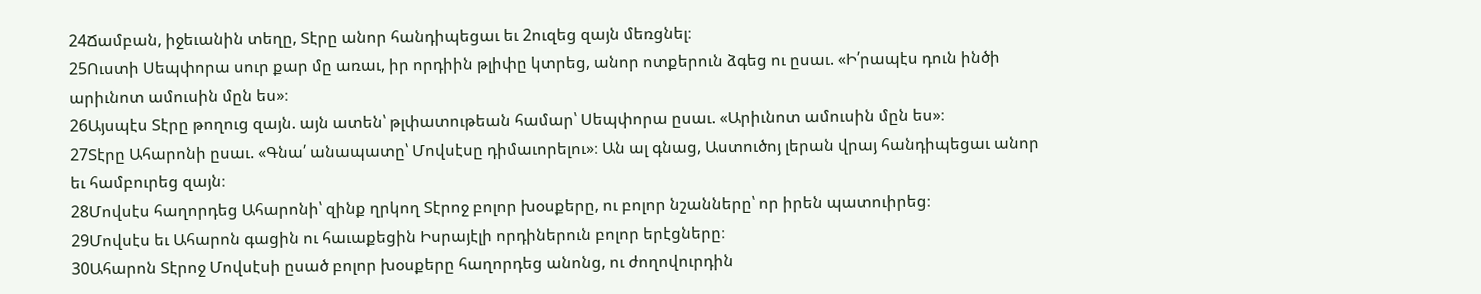24Ճամբան, իջեւանին տեղը, Տէրը անոր հանդիպեցաւ եւ 2ուզեց զայն մեռցնել։
25Ուստի Սեպփորա սուր քար մը առաւ, իր որդիին թլիփը կտրեց, անոր ոտքերուն ձգեց ու ըսաւ. «Ի՛րապէս դուն ինծի արիւնոտ ամուսին մըն ես»։
26Այսպէս Տէրը թողուց զայն. այն ատեն՝ թլփատութեան համար՝ Սեպփորա ըսաւ. «Արիւնոտ ամուսին մըն ես»։
27Տէրը Ահարոնի ըսաւ. «Գնա՛ անապատը՝ Մովսէսը դիմաւորելու»։ Ան ալ գնաց, Աստուծոյ լերան վրայ հանդիպեցաւ անոր եւ համբուրեց զայն։
28Մովսէս հաղորդեց Ահարոնի՝ զինք ղրկող Տէրոջ բոլոր խօսքերը, ու բոլոր նշանները՝ որ իրեն պատուիրեց։
29Մովսէս եւ Ահարոն գացին ու հաւաքեցին Իսրայէլի որդիներուն բոլոր երէցները։
30Ահարոն Տէրոջ Մովսէսի ըսած բոլոր խօսքերը հաղորդեց անոնց, ու ժողովուրդին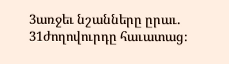3առջեւ նշանները ըրաւ.
31ժողովուրդը հաւատաց։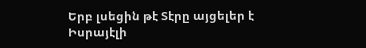Երբ լսեցին թէ Տէրը այցելեր է Իսրայէլի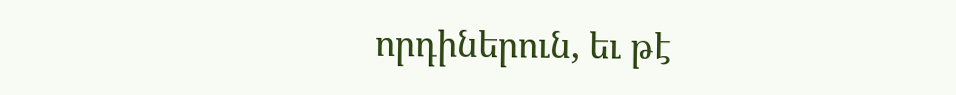որդիներուն, եւ թէ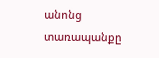անոնց տառապանքը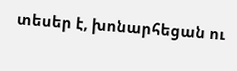տեսեր է, խոնարհեցան ու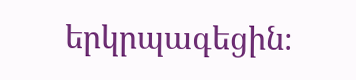երկրպագեցին։